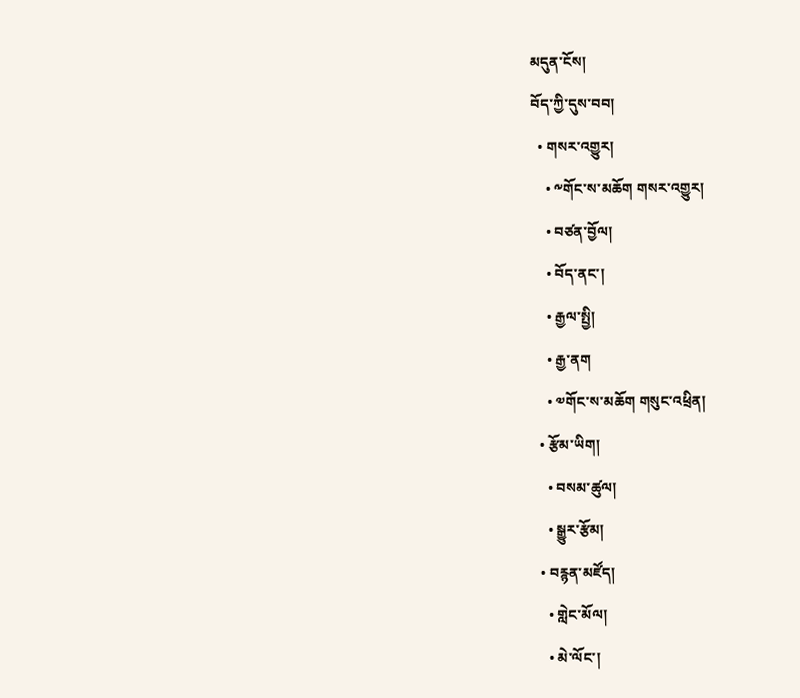མདུན་ངོས།
བོད་ཀྱི་དུས་བབ།
  • གསར་འགྱུར།
    • ༸གོང་ས་མཆོག གསར་འགྱུར།
    • བཙན་བྱོལ།
    • བོད་ནང་།
    • རྒྱལ་སྤྱི།
    • རྒྱ་ནག
    • ༧གོང་ས་མཆོག གསུང་འཕྲིན།
  • རྩོམ་ཡིག།
    • བསམ་ཚུལ།
    • སྒྱུར་རྩོམ།
  • བརྙན་མཛོད།
    • གླེང་མོལ།
    • མེ་ལོང་།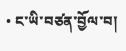• ང་ཡི་བཙན་བྱོལ་བ།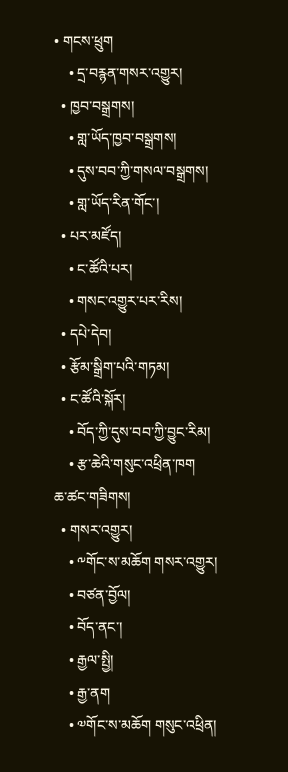• གངས་ཕྲུག
    • དྲ་བརྙན་གསར་འགྱུར།
  • ཁྱབ་བསྒྲགས།
    • གླ་ཡོད་ཁྱབ་བསྒྲགས།
    • དུས་བབ་ཀྱི་གསལ་བསྒྲགས།
    • གླ་ཡོད་རིན་གོང་།
  • པར་མཛོད།
    • ང་ཚོའི་པར།
    • གསང་འགྱུར་པར་རིས།
  • དཔེ་དེབ།
  • རྩོམ་སྒྲིག་པའི་གཏམ།
  • ང་ཚོའི་སྐོར།
    • བོད་ཀྱི་དུས་བབ་ཀྱི་བྱུང་རིམ།
    • རྩ་ཆེའི་གསུང་འཕྲིན་ཁག
ཆ་ཚང་གཟིགས།
  • གསར་འགྱུར།
    • ༸གོང་ས་མཆོག གསར་འགྱུར།
    • བཙན་བྱོལ།
    • བོད་ནང་།
    • རྒྱལ་སྤྱི།
    • རྒྱ་ནག
    • ༧གོང་ས་མཆོག གསུང་འཕྲིན།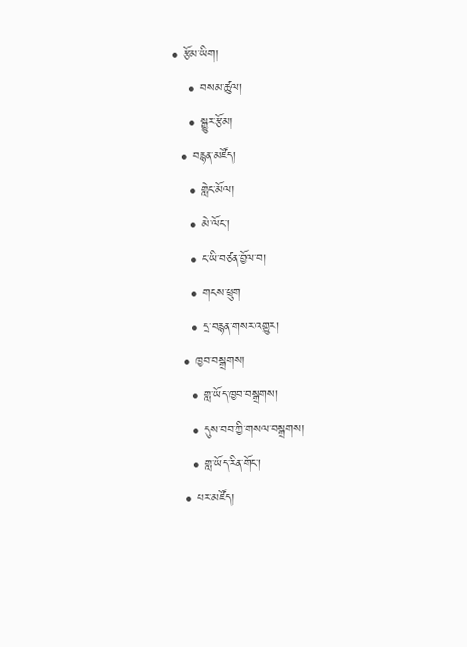• རྩོམ་ཡིག།
    • བསམ་ཚུལ།
    • སྒྱུར་རྩོམ།
  • བརྙན་མཛོད།
    • གླེང་མོལ།
    • མེ་ལོང་།
    • ང་ཡི་བཙན་བྱོལ་བ།
    • གངས་ཕྲུག
    • དྲ་བརྙན་གསར་འགྱུར།
  • ཁྱབ་བསྒྲགས།
    • གླ་ཡོད་ཁྱབ་བསྒྲགས།
    • དུས་བབ་ཀྱི་གསལ་བསྒྲགས།
    • གླ་ཡོད་རིན་གོང་།
  • པར་མཛོད།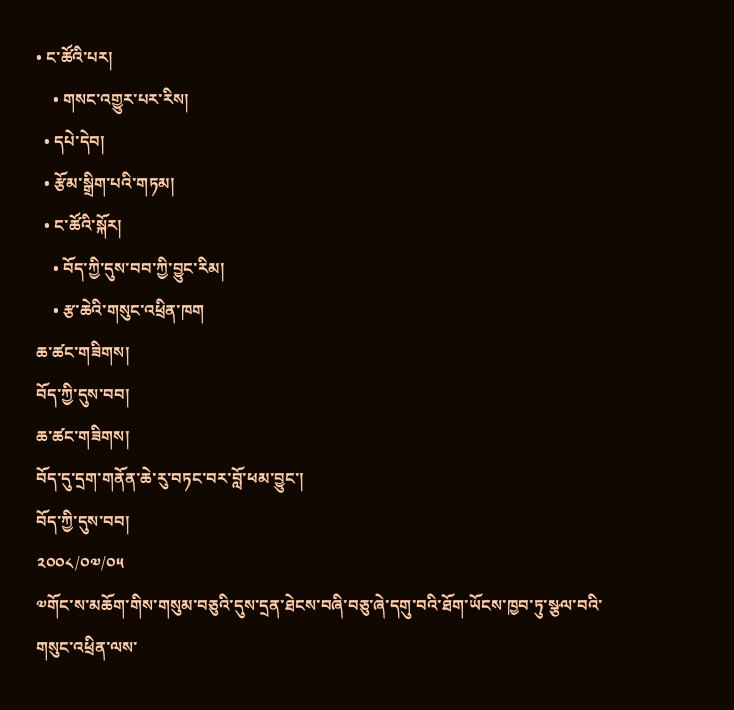• ང་ཚོའི་པར།
    • གསང་འགྱུར་པར་རིས།
  • དཔེ་དེབ།
  • རྩོམ་སྒྲིག་པའི་གཏམ།
  • ང་ཚོའི་སྐོར།
    • བོད་ཀྱི་དུས་བབ་ཀྱི་བྱུང་རིམ།
    • རྩ་ཆེའི་གསུང་འཕྲིན་ཁག
ཆ་ཚང་གཟིགས།
བོད་ཀྱི་དུས་བབ།
ཆ་ཚང་གཟིགས།
བོད་དུ་དྲག་གནོན་ཆེ་རུ་བཏང་བར་བློ་ཕམ་བྱུང་།
བོད་ཀྱི་དུས་བབ།
༢༠༠༨/༠༧/༠༥
༧གོང་ས་མཆོག་གིས་གསུམ་བཅུའི་དུས་དྲན་ཐེངས་བཞི་བཅུ་ཞེ་དགུ་བའི་ཐོག་ཡོངས་ཁྱབ་ཏུ་སྩལ་བའི་གསུང་འཕྲིན་ལས་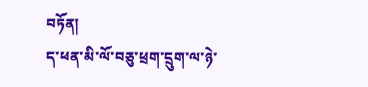བཏོན།
ད་ཕན་མི་ལོ་བཅུ་ཕྲག་དྲུག་ལ་ཉེ་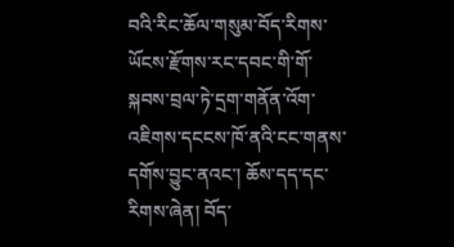བའི་རིང་ཆོལ་གསུམ་བོད་རིགས་ཡོངས་རྫོགས་རང་དབང་གི་གོ་སྐབས་བྲལ་ཏེ་དྲག་གནོན་འོག་འཇིགས་དངངས་ཁོ་ནའི་ངང་གནས་དགོས་བྱུང་ནའང་། ཆོས་དད་དང་རིགས་ཞེན། བོད་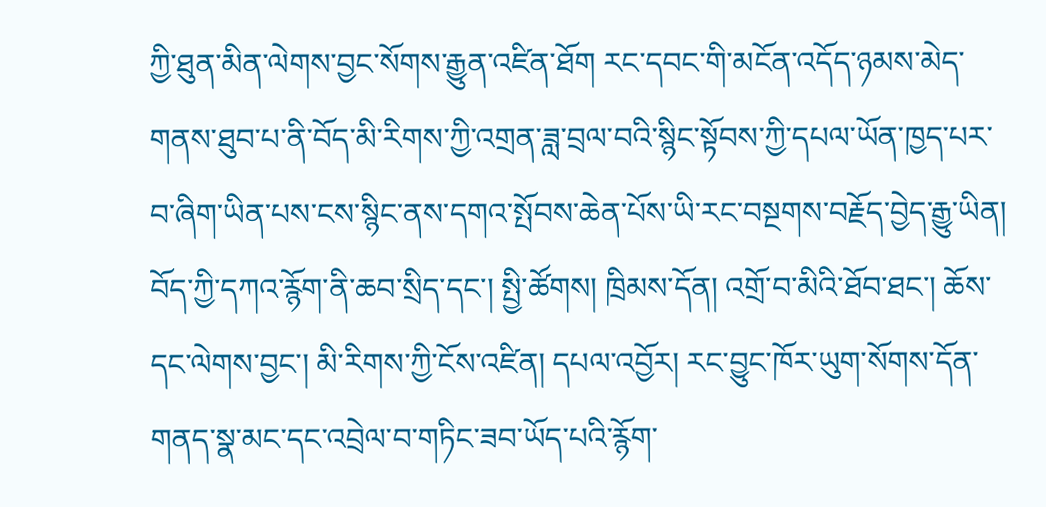ཀྱི་ཐུན་མིན་ལེགས་བྱང་སོགས་རྒྱུན་འཛིན་ཐོག རང་དབང་གི་མངོན་འདོད་ཉམས་མེད་གནས་ཐུབ་པ་ནི་བོད་མི་རིགས་ཀྱི་འགྲན་ཟླ་བྲལ་བའི་སྙིང་སྟོབས་ཀྱི་དཔལ་ཡོན་ཁྱད་པར་བ་ཞིག་ཡིན་པས་ངས་སྙིང་ནས་དགའ་སྤོབས་ཆེན་པོས་ཡི་རང་བསྔགས་བརྗོད་བྱེད་རྒྱུ་ཡིན།
བོད་ཀྱི་དཀའ་རྙོག་ནི་ཆབ་སྲིད་དང་། སྤྱི་ཚོགས། ཁྲིམས་དོན། འགྲོ་བ་མིའི་ཐོབ་ཐང་། ཆོས་དང་ལེགས་བྱང་། མི་རིགས་ཀྱི་ངོས་འཛིན། དཔལ་འབྱོར། རང་བྱུང་ཁོར་ཡུག་སོགས་དོན་གནད་སྣ་མང་དང་འབྲེལ་བ་གཏིང་ཟབ་ཡོད་པའི་རྙོག་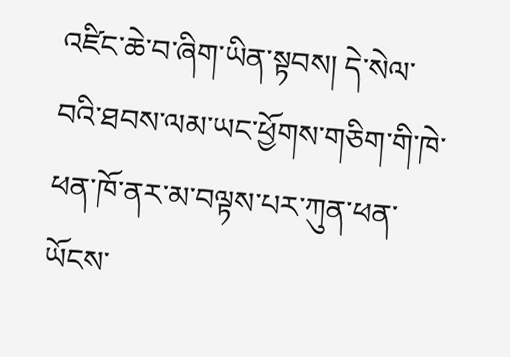འཛིང་ཆེ་བ་ཞིག་ཡིན་སྟབས། དེ་སེལ་བའི་ཐབས་ལམ་ཡང་ཕྱོགས་གཅིག་གི་ཁེ་ཕན་ཁོ་ནར་མ་བལྟས་པར་ཀུན་ཕན་ཡོངས་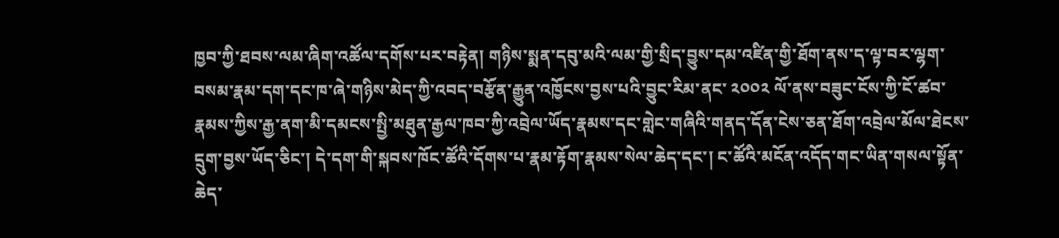ཁྱབ་ཀྱི་ཐབས་ལམ་ཞིག་འཚོལ་དགོས་པར་བརྟེན། གཉིས་སྨན་དབུ་མའི་ལམ་གྱི་སྲིད་བྱུས་དམ་འཛིན་གྱི་ཐོག་ནས་ད་ལྟ་བར་ལྷག་བསམ་རྣམ་དག་དང་ཁ་ཞེ་གཉིས་མེད་ཀྱི་འབད་བརྩོན་རྒྱུན་འཁྱོངས་བྱས་པའི་བྱུང་རིམ་ནང་ ༢༠༠༢ ལོ་ནས་བཟུང་ངོས་ཀྱི་ངོ་ཚབ་རྣམས་ཀྱིས་རྒྱ་ནག་མི་དམངས་སྤྱི་མཐུན་རྒྱལ་ཁབ་ཀྱི་འབྲེལ་ཡོད་རྣམས་དང་གླེང་གཞིའི་གནད་དོན་ངེས་ཅན་ཐོག་འབྲེལ་མོལ་ཐེངས་དྲུག་བྱས་ཡོད་ཅིང་། དེ་དག་གི་སྐབས་ཁོང་ཚོའི་དོགས་པ་རྣམ་རྟོག་རྣམས་སེལ་ཆེད་དང་། ང་ཚོའི་མངོན་འདོད་གང་ཡིན་གསལ་སྟོན་ཆེད་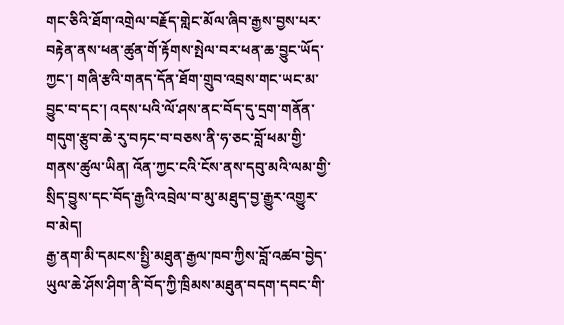གང་ཅིའི་ཐོག་འགྲེལ་བརྗོད་གླེང་མོལ་ཞིབ་རྒྱས་བྱས་པར་བརྟེན་ནས་ཕན་ཚུན་གོ་རྟོགས་སྤེལ་བར་ཕན་ཆ་བྱུང་ཡོད་ཀྱང་། གཞི་རྩའི་གནད་དོན་ཐོག་གྲུབ་འབྲས་གང་ཡང་མ་བྱུང་བ་དང་། འདས་པའི་ལོ་ཤས་ནང་བོད་དུ་དྲག་གནོན་གདུག་རྩུབ་ཆེ་རུ་བཏང་བ་བཅས་ནི་ཧ་ཅང་བློ་ཕམ་གྱི་གནས་ཚུལ་ཡིན། འོན་ཀྱང་ངའི་ངོས་ནས་དབུ་མའི་ལམ་གྱི་སྲིད་བྱུས་དང་བོད་རྒྱའི་འབྲེལ་བ་མུ་མཐུད་བྱ་རྒྱུར་འགྱུར་བ་མེད།
རྒྱ་ནག་མི་དམངས་སྤྱི་མཐུན་རྒྱལ་ཁབ་ཀྱིས་བློ་འཚབ་བྱེད་ཡུལ་ཆེ་ཤོས་ཤིག་ནི་བོད་ཀྱི་ཁྲིམས་མཐུན་བདག་དབང་གི་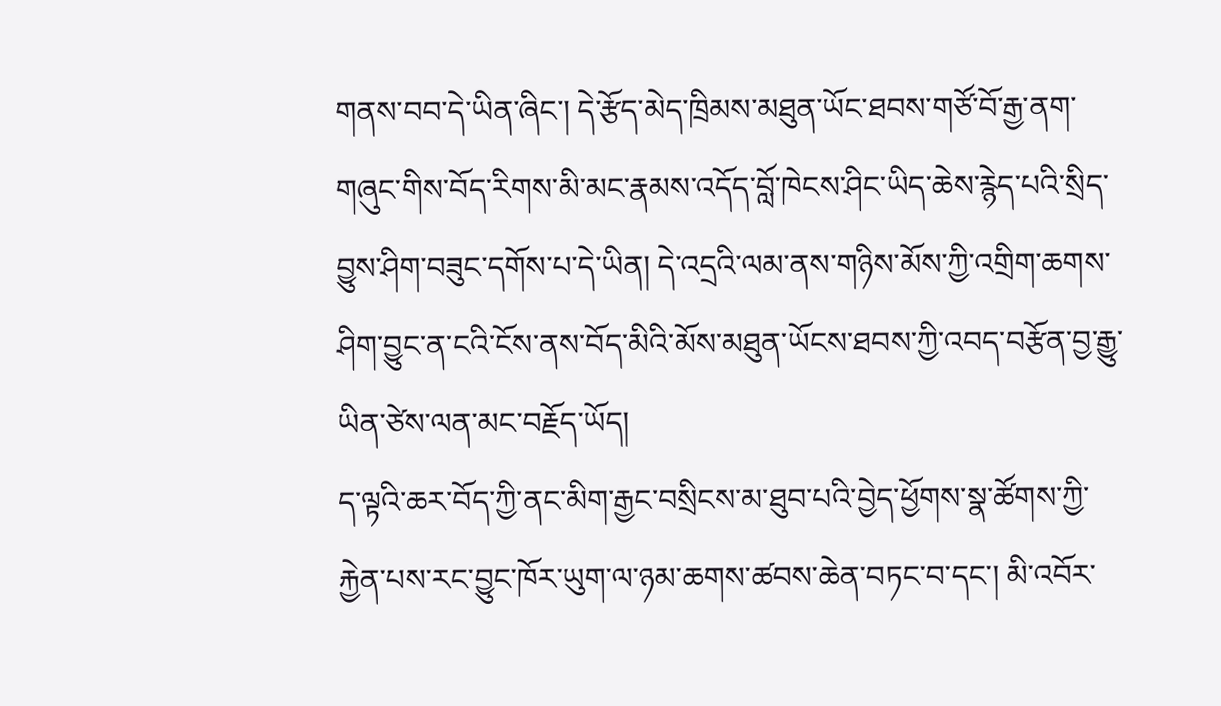གནས་བབ་དེ་ཡིན་ཞིང་། དེ་རྩོད་མེད་ཁྲིམས་མཐུན་ཡོང་ཐབས་གཙོ་བོ་རྒྱ་ནག་གཞུང་གིས་བོད་རིགས་མི་མང་རྣམས་འདོད་བློ་ཁེངས་ཤིང་ཡིད་ཆེས་རྙེད་པའི་སྲིད་བྱུས་ཤིག་བཟུང་དགོས་པ་དེ་ཡིན། དེ་འདྲའི་ལམ་ནས་གཉིས་མོས་ཀྱི་འགྲིག་ཆགས་ཤིག་བྱུང་ན་ངའི་ངོས་ནས་བོད་མིའི་མོས་མཐུན་ཡོངས་ཐབས་ཀྱི་འབད་བརྩོན་བྱ་རྒྱུ་ཡིན་ཙེས་ལན་མང་བརྗོད་ཡོད།
ད་ལྟའི་ཆར་བོད་ཀྱི་ནང་མིག་རྒྱང་བསྲིངས་མ་ཐུབ་པའི་བྱེད་ཕྱོགས་སྣ་ཚོགས་ཀྱི་རྐྱེན་པས་རང་བྱུང་ཁོར་ཡུག་ལ་ཉམ་ཆགས་ཚབས་ཆེན་བཏང་བ་དང་། མི་འབོར་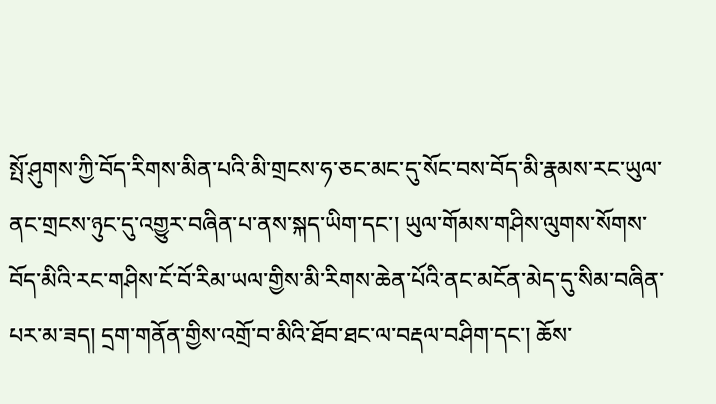སྤོ་ཤུགས་ཀྱི་བོད་རིགས་མིན་པའི་མི་གྲངས་ཧ་ཅང་མང་དུ་སོང་བས་བོད་མི་རྣམས་རང་ཡུལ་ནང་གྲངས་ཉུང་དུ་འགྱུར་བཞིན་པ་ནས་སྐད་ཡིག་དང་། ཡུལ་གོམས་གཤིས་ལུགས་སོགས་བོད་མིའི་རང་གཤིས་ངོ་བོ་རིམ་ཡལ་གྱིས་མི་རིགས་ཆེན་པོའི་ནང་མངོན་མེད་དུ་སིམ་བཞིན་པར་མ་ཟད། དྲག་གནོན་གྱིས་འགྲོ་བ་མིའི་ཐོབ་ཐང་ལ་བརྡལ་བཤིག་དང་། ཆོས་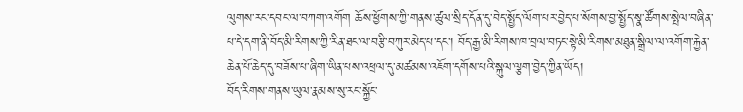ལུགས་རང་དབང་ལ་བཀག་འགོག ཆོས་ཕྱོགས་ཀྱི་གནས་ཚུལ་སྲིད་དོན་དུ་བེད་སྤྱོད་ལོག་པར་བྱེད་པ་སོགས་བྱ་སྤྱོད་སྣ་ཚོགས་སྤེལ་བཞིན་པ་དེ་དག་ནི་བོད་མི་རིགས་ཀྱི་རིན་ཐང་ལ་བརྩི་བཀུར་མེད་པ་དང་། བོད་རྒྱ་མི་རིགས་ཁ་བྲལ་བཏང་སྟེ་མི་རིགས་མཐུན་སྒྲིལ་ལ་འགོག་རྐྱེན་ཆེན་པོ་ཆེད་དུ་བཟོས་པ་ཞིག་ཡིན་པས་འཕྲལ་དུ་མཚམས་འཇོག་དགོས་པའི་སྐུལ་ལྕག་བྱེད་ཀྱིན་ཡོད།
བོད་རིགས་གནས་ཡུལ་རྣམས་སུ་རང་སྐྱོང་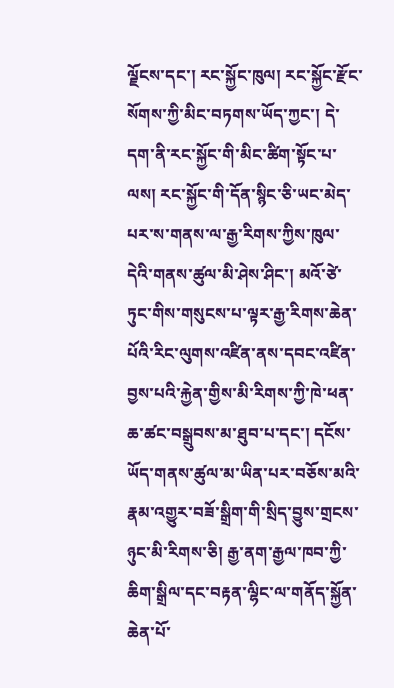ལྗོངས་དང་། རང་སྐྱོང་ཁུལ། རང་སྐྱོང་རྫོང་སོགས་ཀྱི་མིང་བཏགས་ཡོད་ཀྱང་། དེ་དག་ནི་རང་སྐྱོང་གི་མིང་ཚིག་སྟོང་པ་ལས། རང་སྐྱོང་གི་དོན་སྙིང་ཅི་ཡང་མེད་པར་ས་གནས་ལ་རྒྱ་རིགས་ཀྱིས་ཁུལ་དེའི་གནས་ཚུལ་མི་ཤེས་ཤིང་། མའོ་ཙེ་ཏུང་གིས་གསུངས་པ་ལྟར་རྒྱ་རིགས་ཆེན་པོའི་རིང་ལུགས་འཛིན་ནས་དབང་འཛིན་བྱས་པའི་རྐྱེན་གྱིས་མི་རིགས་ཀྱི་ཁེ་ཕན་ཆ་ཚང་བསྒྲུབས་མ་ཐུབ་པ་དང་། དངོས་ཡོད་གནས་ཚུལ་མ་ཡིན་པར་བཅོས་མའི་རྣམ་འགྱུར་བཟོ་སྒྲིག་གི་སྲིད་བྱུས་གྲངས་ཉུང་མི་རིགས་ཅི། རྒྱ་ནག་རྒྱལ་ཁབ་ཀྱི་ཆིག་སྒྲིལ་དང་བརྟན་ལྷིང་ལ་གནོད་སྐྱོན་ཆེན་པོ་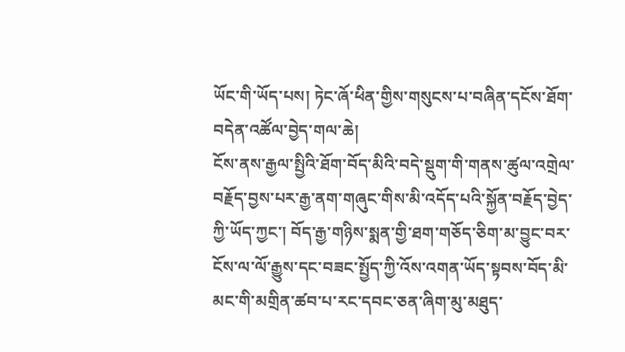ཡོང་གི་ཡོད་པས། ཏེང་ཞོ་ཕིན་གྱིས་གསུངས་པ་བཞིན་དངོས་ཐོག་བདེན་འཚོལ་བྱེད་གལ་ཆེ།
ངོས་ནས་རྒྱལ་སྤྱིའི་ཐོག་བོད་མིའི་བདེ་སྡུག་གི་གནས་ཚུལ་འགྲེལ་བརྗོད་བྱས་པར་རྒྱ་ནག་གཞུང་གིས་མི་འདོད་པའི་སྐྱོན་བརྗོད་བྱེད་ཀྱི་ཡོད་ཀྱང་། བོད་རྒྱ་གཉིས་སྨན་གྱི་ཐག་གཅོད་ཅིག་མ་བྱུང་བར་ངོས་ལ་ལོ་རྒྱུས་དང་བཟང་སྤྱོད་ཀྱི་འོས་འགན་ཡོད་སྟབས་བོད་མི་མང་གི་མགྲིན་ཚབ་པ་རང་དབང་ཅན་ཞིག་མུ་མཐུད་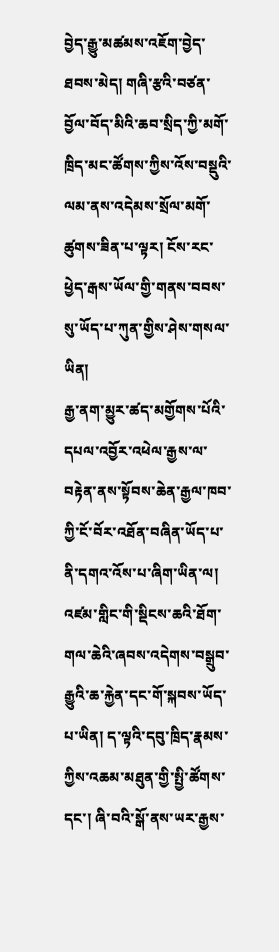བྱེད་རྒྱུ་མཚམས་འཇོག་བྱེད་ཐབས་མེད། གཞི་རྩའི་བཙན་བྱོལ་བོད་མིའི་ཆབ་སྲིད་ཀྱི་མགོ་ཁྲིད་མང་ཚོགས་ཀྱིས་འོས་བསྡུའི་ལམ་ནས་འདེམས་སྲོལ་མགོ་ཚུགས་ཟིན་པ་ལྟར། ངོས་རང་ཕྱེད་རྒས་ཡོལ་གྱི་གནས་བབས་སུ་ཡོད་པ་ཀུན་གྱིས་ཤེས་གསལ་ཡིན།
རྒྱ་ནག་མྱུར་ཚད་མགྱོགས་པོའི་དཔལ་འབྱོར་འཕེལ་རྒྱས་ལ་བརྟེན་ནས་སྟོབས་ཆེན་རྒྱལ་ཁབ་ཀྱི་ངོ་བོར་འཐོན་བཞིན་ཡོད་པ་ནི་དགའ་འོས་པ་ཞིག་ཡིན་ལ། འཛམ་གླིང་གི་སྡིངས་ཆའི་ཐོག་གལ་ཆེའི་ཞབས་འདེགས་བསྒྲུབ་རྒྱུའི་ཆ་རྐྱེན་དང་གོ་སྐབས་ཡོད་པ་ཡིན། ད་ལྟའི་དབུ་ཁྲིད་རྣམས་ཀྱིས་འཆམ་མཐུན་གྱི་སྤྱི་ཚོགས་དང་། ཞི་བའི་སྒོ་ནས་ཡར་རྒྱས་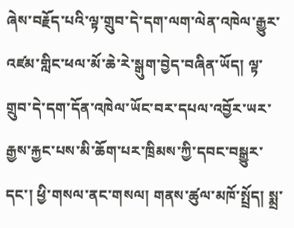ཞེས་བརྗོད་པའི་ལྟ་གྲུབ་དེ་དག་ལག་ལེན་འཁེལ་རྒྱུར་འཛམ་གླིང་ཕལ་མོ་ཆེ་རེ་སྒུག་བྱེད་བཞིན་ཡོད། ལྟ་གྲུབ་དེ་དག་དོན་འཁེལ་ཡོང་བར་དཔལ་འབྱོར་ཡར་རྒྱས་རྐྱང་པས་མི་ཆོག་པར་ཁྲིམས་ཀྱི་དབང་བསྒྱུར་དང་། ཕྱི་གསལ་ནང་གསལ། གནས་ཚུལ་མཁོ་སྤྲོད། སྨྲ་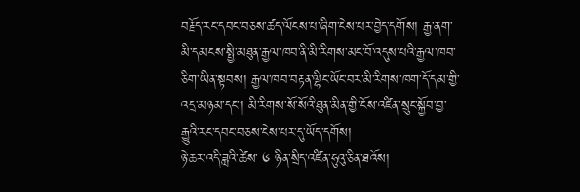བརྗོད་རང་དབང་བཅས་ཚད་ལོངས་པ་ཞིག་ངེས་པར་བྱེད་དགོས། རྒྱ་ནག་མི་དམངས་སྤྱི་མཐུན་རྒྱལ་ཁབ་ནི་མི་རིགས་མང་བོ་འདུས་པའི་རྒྱལ་ཁབ་ཅིག་ཡིན་སྟབས། རྒྱལ་ཁབ་བརྟན་ལྷིང་ཡོང་བར་མི་རིགས་ཁག་དོ་དམ་གྱི་འདྲ་མཉམ་དང་། མི་རིགས་སོ་སོའི་ཐུན་མིན་གྱི་ངོས་འཛིན་སྲུང་སྐྱོབ་བྱ་རྒྱུའི་རང་དབང་བཅས་ངེས་པར་དུ་ཡོད་དགོས།
ཉེ་ཆར་འདི་ཟླའི་ཚེས་ ༦ ཉིན་སྲིད་འཛིན་ཧུའུ་ཅིན་ཐའོས།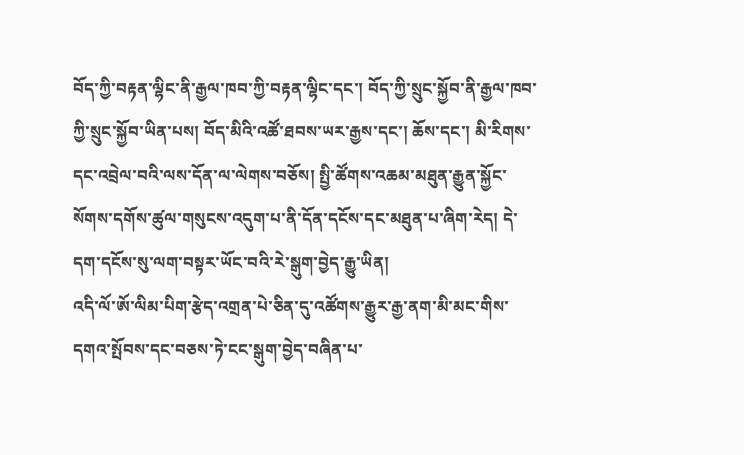བོད་ཀྱི་བརྟན་ལྷིང་ནི་རྒྱལ་ཁབ་ཀྱི་བརྟན་ལྷིང་དང་། བོད་ཀྱི་སྲུང་སྐྱོབ་ནི་རྒྱལ་ཁབ་ཀྱི་སྲུང་སྐྱོབ་ཡིན་པས། བོད་མིའི་འཚོ་ཐབས་ཡར་རྒྱས་དང་། ཆོས་དང་། མི་རིགས་དང་འབྲེལ་བའི་ལས་དོན་ལ་ལེགས་བཅོས། སྤྱི་ཚོགས་འཆམ་མཐུན་རྒྱུན་སྐྱོང་སོགས་དགོས་ཚུལ་གསུངས་འདུག་པ་ནི་དོན་དངོས་དང་མཐུན་པ་ཞིག་རེད། དེ་དག་དངོས་སུ་ལག་བསྟར་ཡོང་བའི་རེ་སྒུག་བྱེད་རྒྱུ་ཡིན།
འདི་ལོ་ཨོ་ལིམ་པིག་རྩེད་འགྲན་པེ་ཅིན་དུ་འཚོགས་རྒྱུར་རྒྱ་ནག་མི་མང་གིས་དགའ་སྤོབས་དང་བཅས་ཏེ་ངང་སྒུག་བྱེད་བཞིན་པ་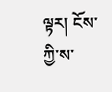ལྟར། ངོས་ཀྱི་ས་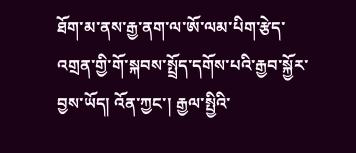ཐོག་མ་ནས་རྒྱ་ནག་ལ་ཨོ་ལམ་པིག་རྩེད་འགྲན་གྱི་གོ་སྐབས་སྤྲོད་དགོས་པའི་རྒྱབ་སྐྱོར་བྱས་ཡོད། འོན་ཀྱང་། རྒྱལ་སྤྱིའི་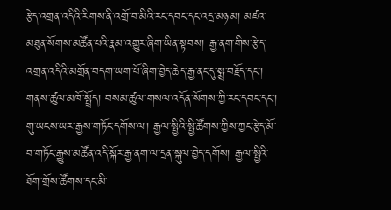རྩེད་འགྲན་འདིའི་རིགས་ནི་འགྲོ་བ་མིའི་རང་དབང་དང་འདྲ་མཉམ། མཛའ་མཐུན་སོགས་མཚོན་པའི་རྣམ་འགྱུར་ཞིག་ཡིན་སྟབས། རྒྱ་ནག་གིས་རྩེད་འགྲན་འདིའི་མགྲོན་བདག་ཡག་པོ་ཞིག་བྱེད་ཆེད་རྒྱ་ནང་དུ་སྨྲ་བརྗོད་དང་། གནས་ཚུལ་མཁོ་སྤྲོད། བསམ་ཚུལ་གསལ་འདོན་སོགས་ཀྱི་རང་དབང་དང་། གུ་ཡངས་ཡར་རྒྱས་གཏོང་དགོས་ལ། རྒྱལ་སྤྱིའི་སྤྱི་ཚོགས་ཀྱིས་ཀྱང་རྩེད་མོ་བ་གཏོང་རྒྱུས་མཚོན་འདི་སྐོར་རྒྱ་ནག་ལ་དྲན་སྐུལ་བྱེད་དགོས། རྒྱལ་སྤྱིའི་ཐོག་གྲོས་ཚོགས་དང་མི་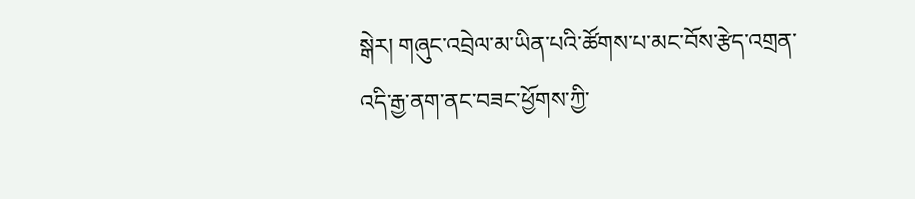སྒེར། གཞུང་འབྲེལ་མ་ཡིན་པའི་ཚོགས་པ་མང་བོས་རྩེད་འགྲན་འདི་རྒྱ་ནག་ནང་བཟང་ཕྱོགས་ཀྱི་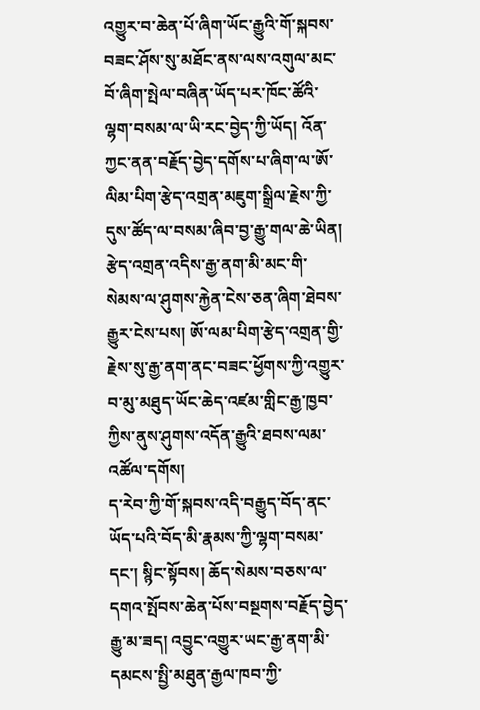འགྱུར་བ་ཆེན་པོ་ཞིག་ཡོང་རྒྱུའི་གོ་སྐབས་བཟང་ཤོས་སུ་མཐོང་ནས་ལས་འགུལ་མང་བོ་ཞིག་སྤེལ་བཞིན་ཡོད་པར་ཁོང་ཚོའི་ལྷག་བསམ་ལ་ཡི་རང་བྱེད་ཀྱི་ཡོད། འོན་ཀྱང་ནན་བརྗོད་བྱེད་དགོས་པ་ཞིག་ལ་ཨོ་ལིམ་པིག་རྩེད་འགྲན་མཇུག་སྒྲིལ་རྗེས་ཀྱི་དུས་ཚོད་ལ་བསམ་ཞིབ་བྱ་རྒྱུ་གལ་ཆེ་ཡིན། རྩེད་འགྲན་འདིས་རྒྱ་ནག་མི་མང་གི་སེམས་ལ་ཤུགས་རྐྱེན་ངེས་ཅན་ཞིག་ཐེབས་རྒྱུར་ངེས་པས། ཨོ་ལམ་པིག་རྩེད་འགྲན་གྱི་རྗེས་སུ་རྒྱ་ནག་ནང་བཟང་ཕྱོགས་ཀྱི་འགྱུར་བ་མུ་མཐུད་ཡོང་ཆེད་འཛམ་གླིང་རྒྱ་ཁྱབ་ཀྱིས་ནུས་ཤུགས་འདོན་རྒྱུའི་ཐབས་ལམ་འཚོལ་དགོས།
ད་རེབ་ཀྱི་གོ་སྐབས་འདི་བརྒྱུད་བོད་ནང་ཡོད་པའི་བོད་མི་རྣམས་ཀྱི་ལྷག་བསམ་དང་། སྙིང་སྟོབས། ཆོད་སེམས་བཅས་ལ་དགའ་སྤོབས་ཆེན་པོས་བསྔགས་བརྗོད་བྱེད་རྒྱུ་མ་ཟད། འབྱུང་འགྱུར་ཡང་རྒྱ་ནག་མི་དམངས་སྤྱི་མཐུན་རྒྱལ་ཁབ་ཀྱི་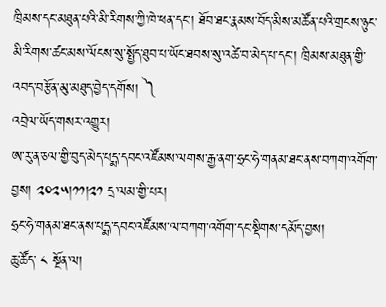ཁྲིམས་དང་མཐུན་པའི་མི་རིགས་ཀྱི་ཁེ་ཕན་དང་། ཐོབ་ཐང་རྣམས་བོད་མིས་མཚོན་པའི་གྲངས་ཉུང་མི་རིགས་ཚང་མས་ལོངས་སུ་སྤྱོད་ཐུབ་པ་ཡོང་ཐབས་སུ་འཚེ་བ་མེད་པ་དང་། ཁྲིམས་མཐུན་གྱི་འབད་བརྩོན་མུ་མཐུད་བྱེད་དགོས། ༽
འབྲེལ་ཡོད་གསར་འགྱུར།
ཨ་རུ་ན་ཅལ་གྱི་བུད་མེད་པདྨ་དབང་འཛོམས་ལགས་རྒྱ་ནག་ཧྲང་ཧེ་གནམ་ཐང་ནས་བཀག་འགོག་བྱས། ༢༠༢༥།༡༡།༢༡ དྲ་ལམ་གྱི་པར།
ཧྲང་ཧེ་གནམ་ཐང་ནས་པདྨ་དབང་འཛོམས་ལ་བཀག་འགོག་དང་སྡིགས་དམོད་བྱས།
ཆུ་ཚོད་ ༨ སྔོན་ལ།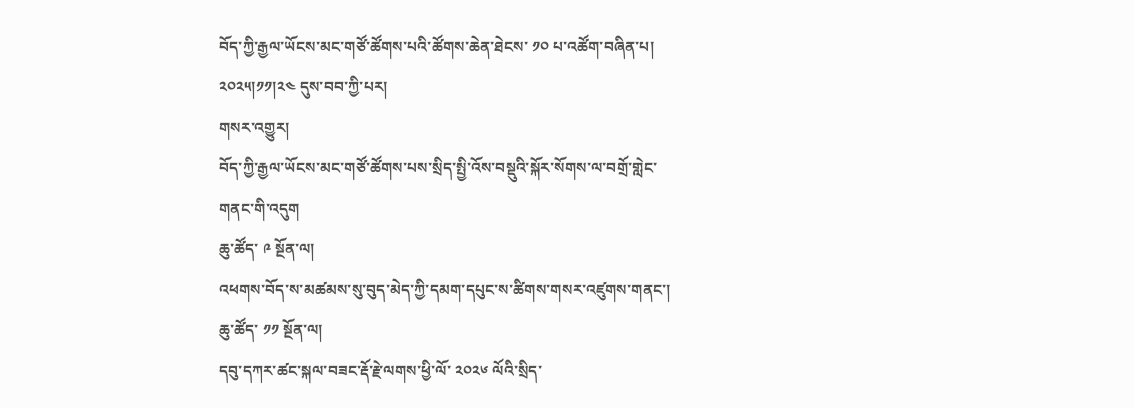བོད་ཀྱི་རྒྱལ་ཡོངས་མང་གཙོ་ཚོགས་པའི་ཚོགས་ཆེན་ཐེངས་ ༡༠ པ་འཚོག་བཞིན་པ། ༢༠༢༥།༡༡།༢༤ དུས་བབ་ཀྱི་པར།
གསར་འགྱུར།
བོད་ཀྱི་རྒྱལ་ཡོངས་མང་གཙོ་ཚོགས་པས་སྲིད་སྤྱི་འོས་བསྡུའི་སྐོར་སོགས་ལ་བགྲོ་གླེང་གནང་གི་འདུག
ཆུ་ཚོད་ ༩ སྔོན་ལ།
འཕགས་བོད་ས་མཚམས་སུ་བུད་མེད་ཀྱི་དམག་དཔུང་ས་ཚིགས་གསར་འཛུགས་གནང་།
ཆུ་ཚོད་ ༡༡ སྔོན་ལ།
དབུ་དཀར་ཚང་སྐལ་བཟང་རྡོ་རྗེ་ལགས་ཕྱི་ལོ་ ༢༠༢༦ ལོའི་སྲིད་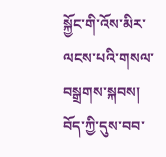སྐྱོང་གི་འོས་མིར་ལངས་པའི་གསལ་བསྒྲགས་སྐབས། བོད་ཀྱི་དུས་བབ་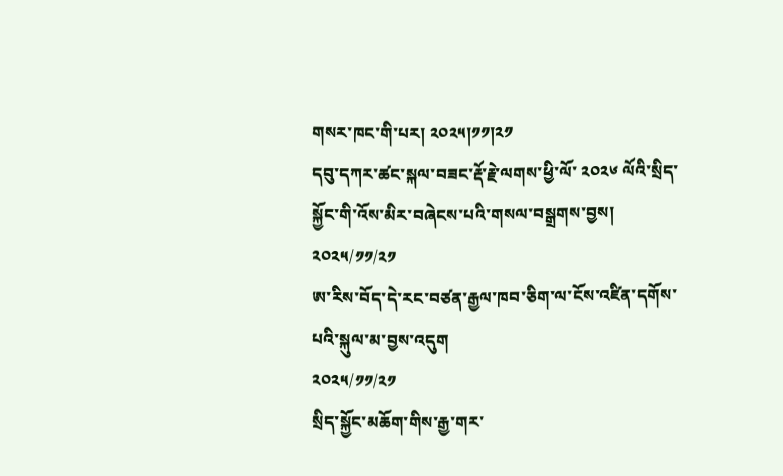གསར་ཁང་གི་པར། ༢༠༢༥།༡༡།༢༡
དབུ་དཀར་ཚང་སྐལ་བཟང་རྡོ་རྗེ་ལགས་ཕྱི་ལོ་ ༢༠༢༦ ལོའི་སྲིད་སྐྱོང་གི་འོས་མིར་བཞེངས་པའི་གསལ་བསྒྲགས་བྱས།
༢༠༢༥/༡༡/༢༡
ཨ་རིས་བོད་དེ་རང་བཙན་རྒྱལ་ཁབ་ཅིག་ལ་ངོས་འཛིན་དགོས་པའི་སྐུལ་མ་བྱས་འདུག
༢༠༢༥/༡༡/༢༡
སྲིད་སྐྱོང་མཆོག་གིས་རྒྱ་གར་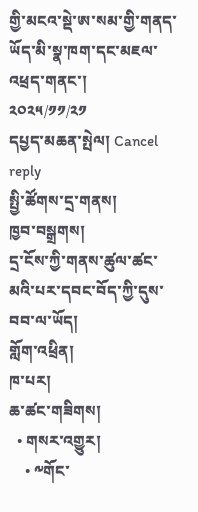གྱི་མངའ་སྡེ་ཨ་སམ་གྱི་གནད་ཡོད་མི་སྣ་ཁག་དང་མཇལ་འཕྲད་གནང་།
༢༠༢༥/༡༡/༢༡
དཔྱད་མཆན་སྤེལ། Cancel reply
སྤྱི་ཚོགས་དྲ་གནས།
ཁྱབ་བསྒྲགས།
དྲ་ངོས་ཀྱི་གནས་ཚུལ་ཚང་མའི་པར་དབང་བོད་ཀྱི་དུས་བབ་ལ་ཡོད།
གློག་འཕྲིན།
ཁ་པར།
ཆ་ཚང་གཟིགས།
  • གསར་འགྱུར།
    • ༸གོང་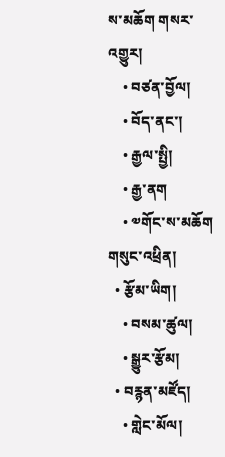ས་མཆོག གསར་འགྱུར།
    • བཙན་བྱོལ།
    • བོད་ནང་།
    • རྒྱལ་སྤྱི།
    • རྒྱ་ནག
    • ༧གོང་ས་མཆོག གསུང་འཕྲིན།
  • རྩོམ་ཡིག།
    • བསམ་ཚུལ།
    • སྒྱུར་རྩོམ།
  • བརྙན་མཛོད།
    • གླེང་མོལ།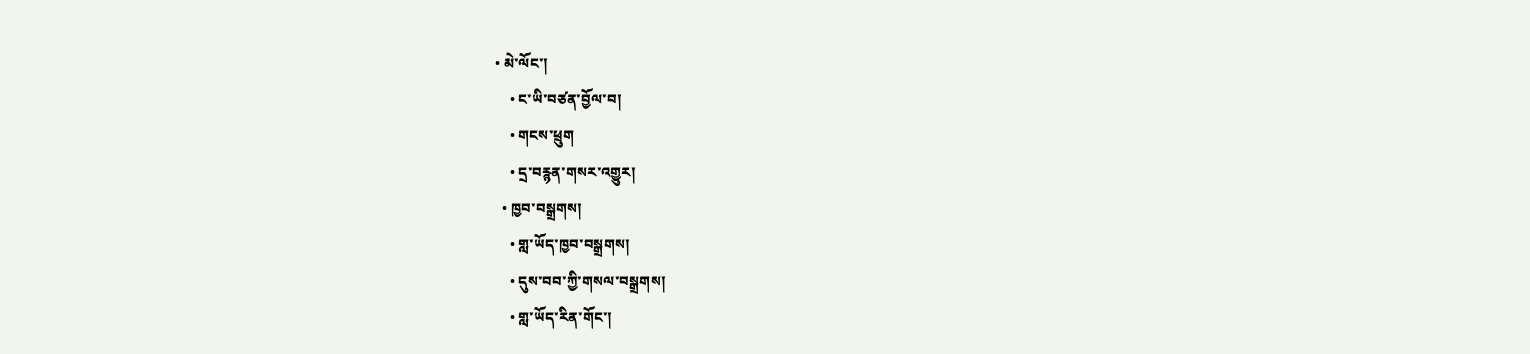• མེ་ལོང་།
    • ང་ཡི་བཙན་བྱོལ་བ།
    • གངས་ཕྲུག
    • དྲ་བརྙན་གསར་འགྱུར།
  • ཁྱབ་བསྒྲགས།
    • གླ་ཡོད་ཁྱབ་བསྒྲགས།
    • དུས་བབ་ཀྱི་གསལ་བསྒྲགས།
    • གླ་ཡོད་རིན་གོང་།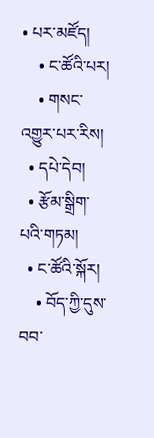• པར་མཛོད།
    • ང་ཚོའི་པར།
    • གསང་འགྱུར་པར་རིས།
  • དཔེ་དེབ།
  • རྩོམ་སྒྲིག་པའི་གཏམ།
  • ང་ཚོའི་སྐོར།
    • བོད་ཀྱི་དུས་བབ་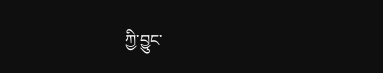ཀྱི་བྱུང་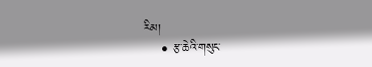རིམ།
    • རྩ་ཆེའི་གསུང་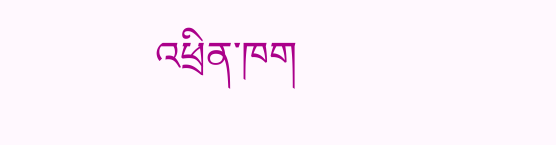འཕྲིན་ཁག